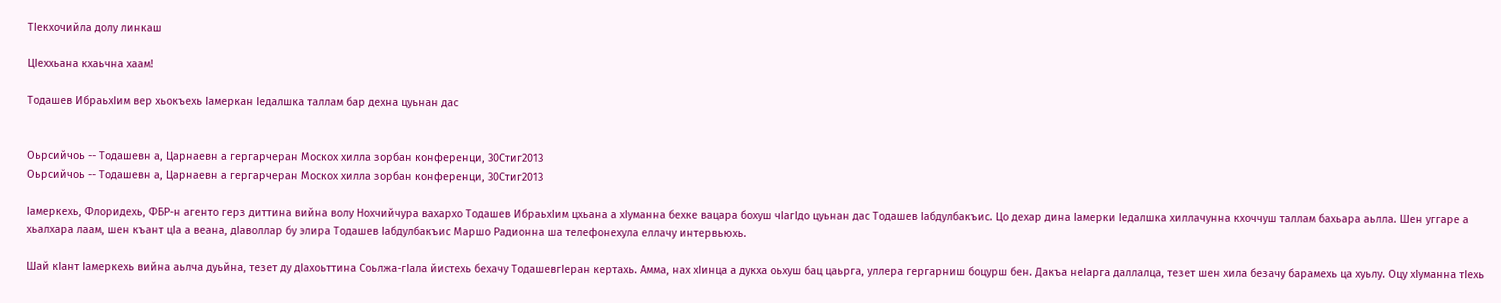ТIекхочийла долу линкаш

ЦIеххьана кхаьчна хаам!

Тодашев ИбраьхIим вер хьокъехь Iамеркан Iедалшка таллам бар дехна цуьнан дас


Оьрсийчоь -- Тодашевн а, Царнаевн а гергарчеран Москох хилла зорбан конференци, 30Стиг2013
Оьрсийчоь -- Тодашевн а, Царнаевн а гергарчеран Москох хилла зорбан конференци, 30Стиг2013

Iамеркехь, Флоридехь, ФБР-н агенто герз диттина вийна волу Нохчийчура вахархо Тодашев ИбраьхIим цхьана а хIуманна бехке вацара бохуш чIагIдо цуьнан дас Тодашев Iабдулбакъис. Цо дехар дина Iамерки Iедалшка хиллачунна кхоччуш таллам бахьара аьлла. Шен уггаре а хьалхара лаам, шен къант цIа а веана, дIаволлар бу элира Тодашев Iабдулбакъис Маршо Радионна ша телефонехула еллачу интервьюхь.

Шай кIант Iамеркехь вийна аьлча дуьйна, тезет ду дIахоьттина Соьлжа-гIала йистехь бехачу ТодашевгIеран кертахь. Амма, нах хIинца а дукха оьхуш бац цаьрга, уллера гергарниш боцурш бен. Дакъа неIарга даллалца, тезет шен хила безачу барамехь ца хуьлу. Оцу хIуманна тIехь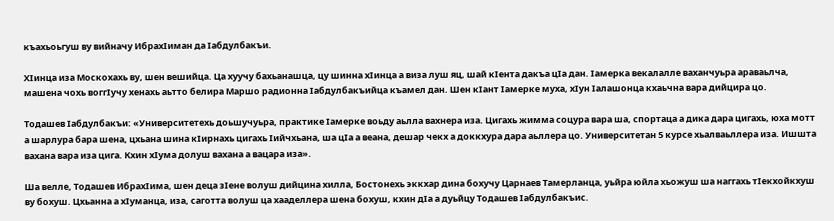къахьоьгуш ву вийначу ИбрахIиман да Iабдулбакъи.

ХIинца иза Москохахь ву, шен вешийца. Ца хуучу бахьанашца, цу шинна хIинца а виза луш яц, шай кIента дакъа цIа дан. Iамерка векалалле ваханчуьра араваьлча, машена чохь воггIучу хенахь аьтто белира Маршо радионна Iабдулбакъийца къамел дан. Шен кIант Iамерке муха, хIун Iалашонца кхаьчна вара дийцира цо.

Тодашев Iабдулбакъи: «Университетехь доьшучуьра, практике Iамерке воьду аьлла вахнера иза. Цигахь жимма соцура вара ша, спортаца а дика дара цигахь, юха мотт а шарлура бара шена, цхьана шина кIирнахь цигахь Iийчхьана, ша цIа а веана, дешар чекх а доккхура дара аьллера цо. Университетан 5 курсе хьалваьллера иза. Ишшта вахана вара иза цига. Кхин хIума долуш вахана а вацара иза».

Ша велле, Тодашев ИбрахIима, шен деца зIене волуш дийцина хилла, Бостонехь эккхар дина бохучу Царнаев Тамерланца, уьйра юйла хьожуш ша наггахь тIекхойкхуш ву бохуш. Цхьанна а хIуманца, иза, саготта волуш ца хааделлера шена бохуш, кхин дIа а дуьйцу Тодашев Iабдулбакъис.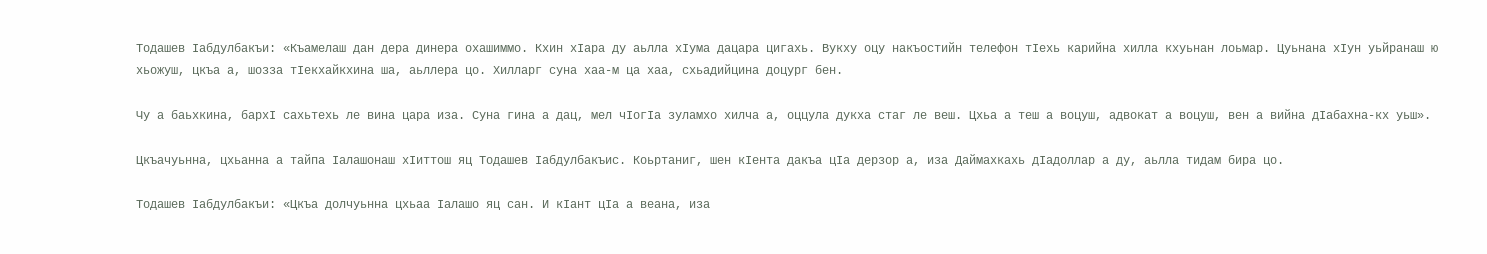Тодашев Iабдулбакъи: «Къамелаш дан дера динера охашиммо. Кхин хIара ду аьлла хIума дацара цигахь. Вукху оцу накъостийн телефон тIехь карийна хилла кхуьнан лоьмар. Цуьнана хIун уьйранаш ю хьожуш, цкъа а, шозза тIекхайкхина ша, аьллера цо. Хилларг суна хаа-м ца хаа, схьадийцина доцург бен.

Чу а баьхкина, бархI сахьтехь ле вина цара иза. Суна гина а дац, мел чIогIа зуламхо хилча а, оццула дукха стаг ле веш. Цхьа а теш а воцуш, адвокат а воцуш, вен а вийна дIабахна-кх уьш».

Цкъачуьнна, цхьанна а тайпа Iалашонаш хIиттош яц Тодашев Iабдулбакъис. Коьртаниг, шен кIента дакъа цIа дерзор а, иза Даймахкахь дIадоллар а ду, аьлла тидам бира цо.

Тодашев Iабдулбакъи: «Цкъа долчуьнна цхьаа Iалашо яц сан. И кIант цIа а веана, иза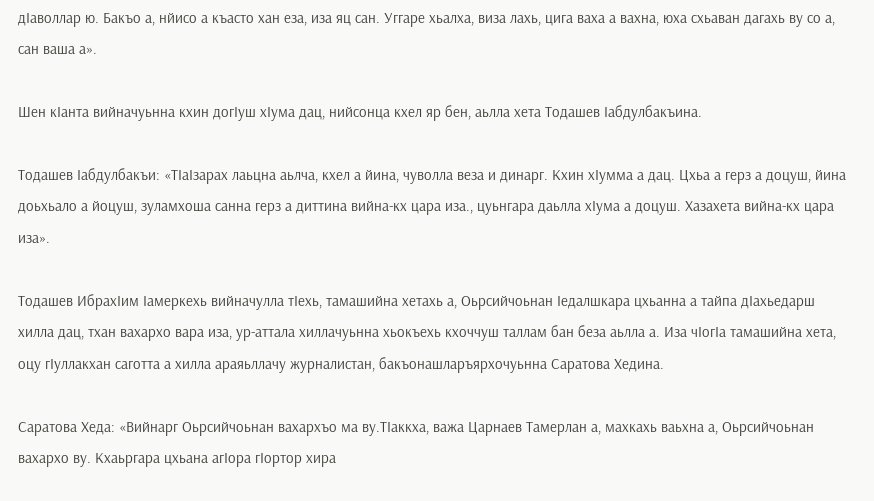дIаволлар ю. Бакъо а, нйисо а къасто хан еза, иза яц сан. Уггаре хьалха, виза лахь, цига ваха а вахна, юха схьаван дагахь ву со а, сан ваша а».

Шен кIанта вийначуьнна кхин догIуш хIума дац, нийсонца кхел яр бен, аьлла хета Тодашев Iабдулбакъина.

Тодашев Iабдулбакъи: «ТIаIзарах лаьцна аьлча, кхел а йина, чуволла веза и динарг. Кхин хIумма а дац. Цхьа а герз а доцуш, йина доьхьало а йоцуш, зуламхоша санна герз а диттина вийна-кх цара иза., цуьнгара даьлла хIума а доцуш. Хазахета вийна-кх цара иза».

Тодашев ИбрахIим Iамеркехь вийначулла тIехь, тамашийна хетахь а, Оьрсийчоьнан Iедалшкара цхьанна а тайпа дIахьедарш хилла дац, тхан вахархо вара иза, ур-аттала хиллачуьнна хьокъехь кхоччуш таллам бан беза аьлла а. Иза чIогIа тамашийна хета, оцу гIуллакхан саготта а хилла араяьллачу журналистан, бакъонашларъярхочуьнна Саратова Хедина.

Саратова Хеда: «Вийнарг Оьрсийчоьнан вахархъо ма ву.ТIаккха, важа Царнаев Тамерлан а, махкахь ваьхна а, Оьрсийчоьнан вахархо ву. Кхаьргара цхьана агIора гIортор хира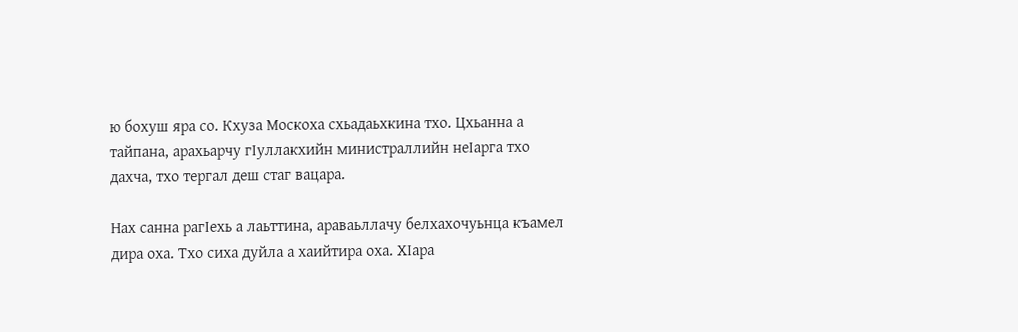ю бохуш яра со. Кхуза Москоха схьадаьхкина тхо. Цхьанна а тайпана, арахьарчу гIуллакхийн министраллийн неIарга тхо дахча, тхо тергал деш стаг вацара.

Нах санна рагIехь а лаьттина, араваьллачу белхахочуьнца къамел дира оха. Тхо сиха дуйла а хаийтира оха. ХIара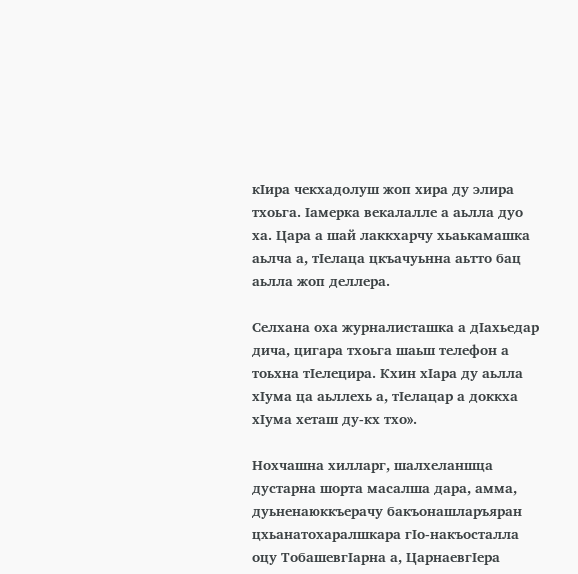кIира чекхадолуш жоп хира ду элира тхоьга. Iамерка векалалле а аьлла дуо ха. Цара а шай лаккхарчу хьаькамашка аьлча а, тIелаца цкъачуьнна аьтто бац аьлла жоп деллера.

Селхана оха журналисташка а дIахьедар дича, цигара тхоьга шаьш телефон а тоьхна тIелецира. Кхин хIара ду аьлла хIума ца аьллехь а, тIелацар а доккха хIума хеташ ду-кх тхо».

Нохчашна хилларг, шалхеланшца дустарна шорта масалша дара, амма, дуьненаюккъерачу бакъонашларъяран цхьанатохаралшкара гIо-накъосталла оцу ТобашевгIарна а, ЦарнаевгIера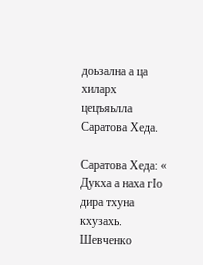доьзална а ца хиларх цецъяьлла Саратова Хеда.

Саратова Хеда: « Дукха а наха гIо дира тхуна кхузахь. Шевченко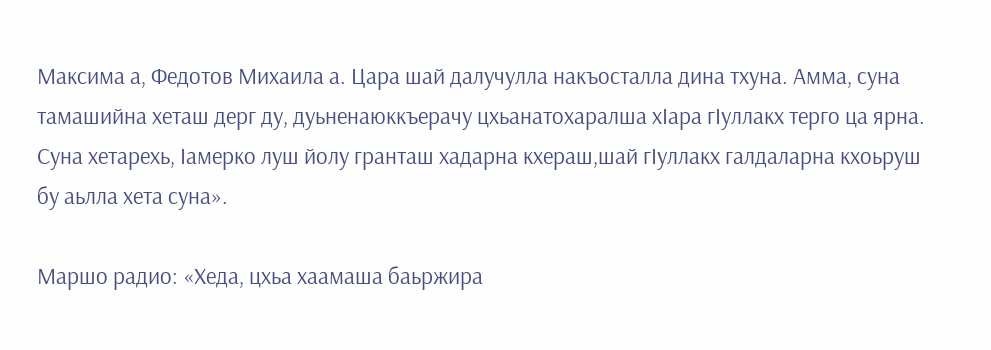Максима а, Федотов Михаила а. Цара шай далучулла накъосталла дина тхуна. Амма, суна тамашийна хеташ дерг ду, дуьненаюккъерачу цхьанатохаралша хIара гIуллакх терго ца ярна. Суна хетарехь, Iамерко луш йолу гранташ хадарна кхераш,шай гIуллакх галдаларна кхоьруш бу аьлла хета суна».

Маршо радио: «Хеда, цхьа хаамаша баьржира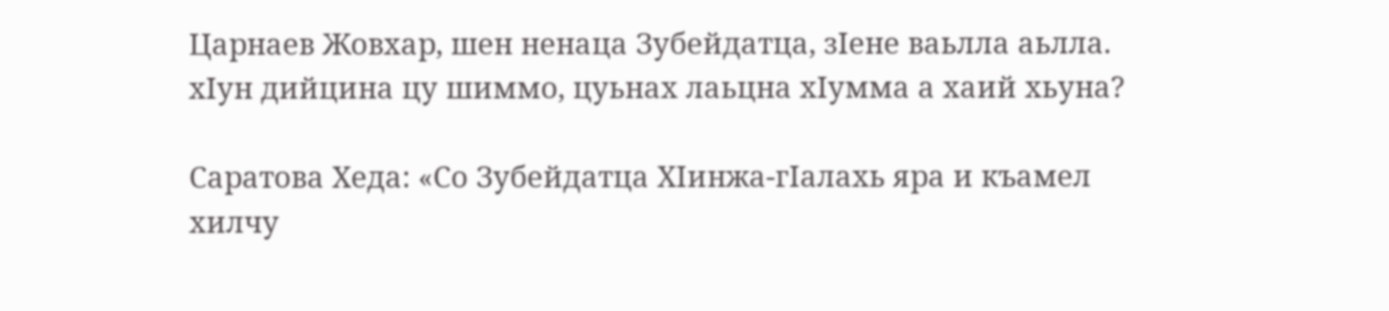Царнаев Жовхар, шен ненаца Зубейдатца, зIене ваьлла аьлла. хIун дийцина цу шиммо, цуьнах лаьцна хIумма а хаий хьуна?

Саратова Хеда: «Со Зубейдатца ХIинжа-гIалахь яра и къамел хилчу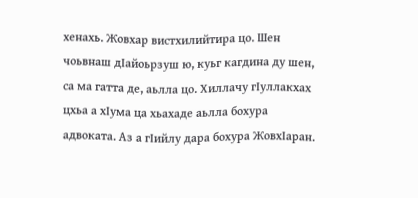хенахь. Жовхар вистхилийтира цо. Шен чоьвнаш дIайоьрзуш ю, куьг кагдина ду шен, са ма гатта де, аьлла цо. Хиллачу гIуллакхах цхьа а хIума ца хьахаде аьлла бохура адвоката. Аз а гIийлу дара бохура ЖовхIаран.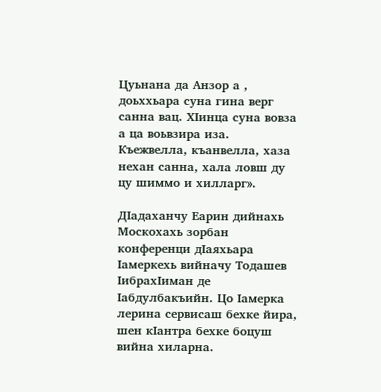Цуьнана да Анзор а , доьххьара суна гина верг санна вац. ХIинца суна вовза а ца воьвзира иза. Къежвелла, къанвелла, хаза нехан санна, хала ловш ду цу шиммо и хилларг».

ДIадаханчу Еарин дийнахь Москохахь зорбан конференци дIаяхьара Iамеркехь вийначу Тодашев IибрахIиман де Iабдулбакъийн. Цо Iамерка лерина сервисаш бехке йира, шен кIантра бехке боцуш вийна хиларна.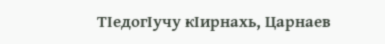ТIедогIучу кIирнахь, Царнаев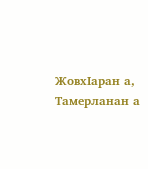ЖовхIаран а, Тамерланан а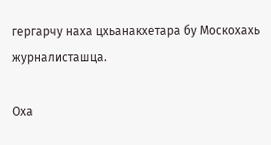гергарчу наха цхьанакхетара бу Москохахь журналисташца.

Оха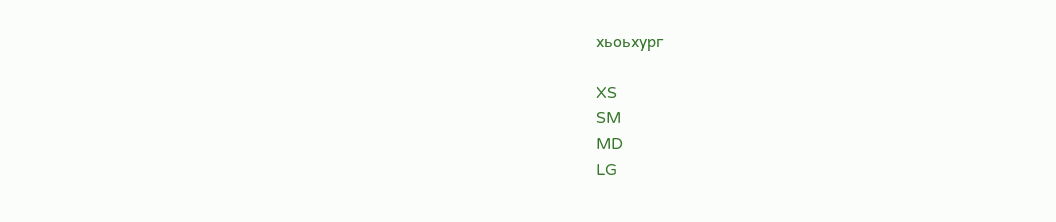хьоьхург

XS
SM
MD
LG